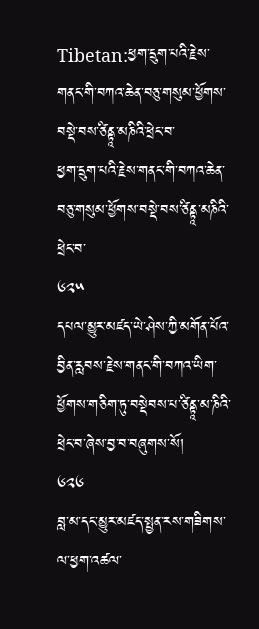Tibetan:ཕྱག་དྲུག་པའི་རྗེས་གནང་གི་བཀའ་ཆེན་བཅུ་གསུམ་ཕྱོགས་བསྡེ་བས་ཙིནྟཱ་མཎིའི་ཕྲེང་བ་
ཕྱག་དྲུག་པའི་རྗེས་གནང་གི་བཀའ་ཆེན་བཅུ་གསུམ་ཕྱོགས་བསྡེ་བས་ཙིནྟཱ་མཎིའི་ཕྲེང་བ་
༦༢༥
དཔལ་མྱུར་མཛད་ཡེ་ཤེས་ཀྱི་མགོན་པོའ་བྱིན་རླབས་རྗེས་གནང་གི་བཀའ་ཡིག་ཕྱོགས་གཅིག་ཏུ་བསྡེབས་པ་ཙིནྟཱ་མ་ཎིའི་ཕྲེང་བ་ཞེས་བྱ་བ་བཞུགས་སོ།
༦༢༦
བླ་མ་དང་མྱུར་མཛད་སྤྱན་རས་གཟིགས་ལ་ཕྱག་འཚལ་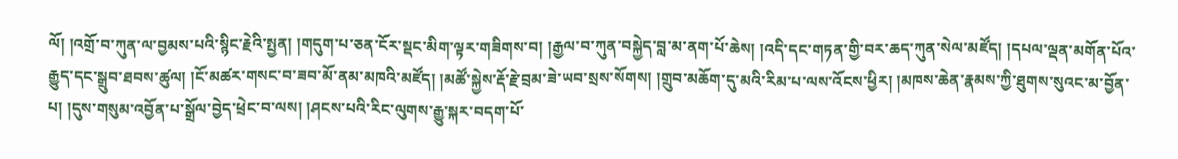ལོ། །འགྲོ་བ་ཀུན་ལ་བྱམས་པའི་སྙིང་རྗེའི་སྤྱན། །གདུག་པ་ཅན་ངོར་སྡང་མིག་ལྟར་གཟིགས་བ། །རྒྱལ་བ་ཀུན་བསྐྱེད་བླ་མ་ནག་པོ་ཆེས། །འདི་དང་གཏན་གྱི་བར་ཆད་ཀུན་སེལ་མཛོད། །དཔལ་ལྡན་མགོན་པོའ་རྒྱུད་དང་སྒྲུབ་ཐབས་ཚུལ། །ངོ་མཚར་གསང་བ་ཟབ་མོ་ནམ་མཁའི་མཛོད། །མཚོ་སྐྱེས་རྡོ་རྗེ་བྲམ་ཟེ་ཡབ་སྲས་སོགས། །གྲུབ་མཆོག་དུ་མའི་རིམ་པ་ལས་འོངས་ཕྱིར། །མཁས་ཆེན་རྣམས་ཀྱི་ཐུགས་སུའང་མ་བྱོན་པ། །དུས་གསུམ་འབྱོན་པ་སྒྲོལ་བྱེད་ཕྲེང་བ་ལས། །ཤངས་པའི་རིང་ལུགས་རྒྱུ་སྐར་བདག་པོ་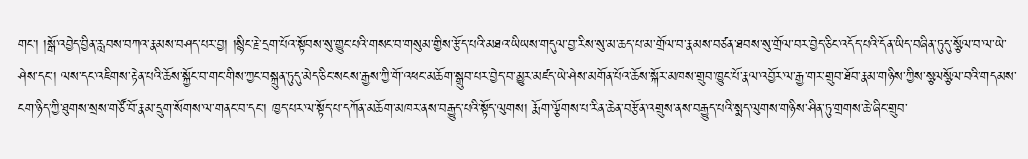གང་། །སྒོ་འབྱེད་བྱིན་རླབས་བཀའ་རྣམས་བཤད་པར་བྱ། །སྙིང་རྗེ་དྲག་པོའ་སྟོབས་སུ་གྱུང་པའི་གསང་བ་གསུམ་གྱིས་རྩོད་པའི་མཐའ་ཡིཡས་གདུལ་བྱ་རིས་སུ་མ་ཆད་པ་མ་གྲོལ་བ་རྣམས་བཙན་ཐབས་སུ་གྲོལ་བར་བྱེད་ཅིང་འདོད་པའི་དོན་ཡིད་བཞིན་ཏུདུ་སྩོལ་བ་ལ་ཡེ་ཤེས་དང་། ལས་དང་འཇིགས་རྟེན་པའི་ཆོས་སྐྱོང་བ་གང་གིས་ཀྱང་བསྐྲུན་ཏུདུ་མེད་ཅིང་སངས་རྒྱས་ཀྱི་གོ་འཕང་མཆོག་སྒྲུབ་པར་བྱེད་བ་མྱུར་མཛད་ཡེ་ཤེས་མགོན་པོའ་ཆོས་སྐོར་མཁས་གྲུབ་ཁྱུང་པོ་རྣལ་འབྱོར་ལ་རྒྱ་གར་གྲུབ་ཐོབ་རྣམ་གཉིས་ཀྱིས་སྩལསྩོལ་བའི་གདམས་ངག་ཉིད་ཀྱི་ཐུགས་སྲས་གཙོ་བོ་རྣམ་དྲུག་སོགས་ལ་གནང་བ་དང་། ཁྱད་པར་ལ་སྟོད་པ་དཀོན་མཆོག་མཁར་ནས་བརྒྱུད་པའི་སྟོད་ལུགས། རྨོག་ལྕོགས་པ་རིན་ཆེན་བརྩོན་འགྲུས་ནས་བརྒྱུད་པའི་སྨད་ལུགས་གཉིས་ཤིན་ཏུ་གྲགས་ཆེ་ཞིང་གྲུབ་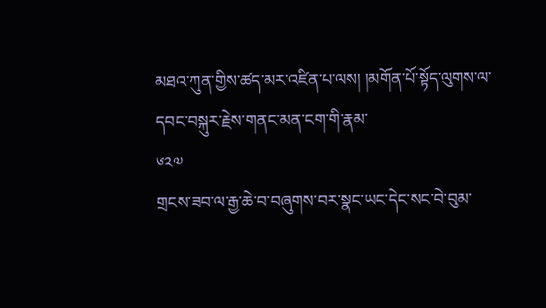མཐའ་ཀུན་གྱིས་ཚད་མར་འཛིན་པ་ལས། །མགོན་པོ་སྟོད་ལུགས་ལ་དབང་བསྐུར་རྗེས་གནང་མན་ངག་གི་རྣམ་
༦༢༧
གྲངས་ཟབ་ལ་རྒྱ་ཆེ་བ་བཞུགས་བར་སྣང་ཡང་དེང་སང་བེ་བུམ་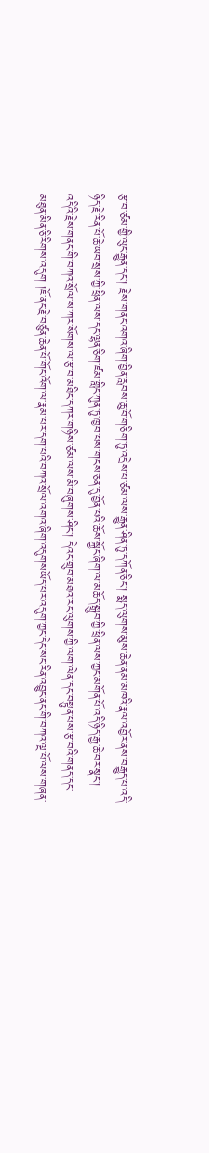རྩ་བ་ཙམ་གྱི་ལུང་རྒྱུན་དང་། རྗེས་གནང་འགའ་ཞིག་བྱིན་རླབས་ཆུ་བོ་གཅིག་ཏུ་འདྲེས་པ་ཙམ་ལས་རྒྱུན་ཤིན་ཏུ་དཀོན་ཅིང་། སྨད་ལུགས་མུས་ཆེན་ནམ་མཁའི་རྣལ་འབྱོར་ནས་བརྒྱུད་པ་འདི་ཉིད་རྗེ་རིན་པོ་ཆེ་ཡབ་སྲས་ཀྱི་ཕྲིན་ལས་དང་ལྷན་ཅིག་ཛམ་གླིང་ཀུན་ཏུ་ཁྱབ་པས་གངས་ཅན་དུ་བྱོན་པའི་ཆོས་སྐྱོང་ཞིག་ལ་མཆོད་སྒྲུབ་ཀྱི་ཕྲིན་ལས་ཀྱང་མགོན་པོ་འདི་ཉིད་རྒྱ་ཆེ་བར་སྣང་། འདིའི་རྗེས་གནང་གི་བཀའ་སྲོལ་ས་ཀར་སོགས་ལ་རྩ་བ་མཐིང་དཀར་གཉིས་ཙམ་ལས་མི་བཞུགས་ཤིང་། དེའང་གྲུབ་མཐའ་རང་ལུགས་ཀྱི་ལག་ལེན་དང་བསྟུན་པས་རྩ་བའི་གནད་དང་མཐུན་མིན་ཅི་རིགས་འདུག །ཇོ་ནང་རྗེ་བཙུན་ཆེན་པོ་གོང་འོག་ལ་རྣམ་པར་དག་པའི་བཀའ་སྲོལ་འགའ་ཞིག་འདུགསཡོད་པར་འདུག་ཀྱང་དེང་སང་རིན་འབྱུང་ནང་གི་བཀའ་ལྔ་པོ་ལས་གཞན་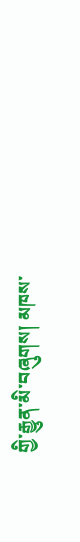གྱི་རྒྱུན་མི་བཞུགས། མཁས་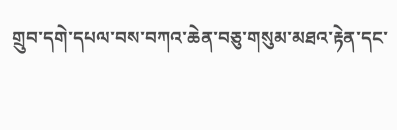གྲུབ་དགེ་དཔལ་བས་བཀའ་ཆེན་བཅུ་གསུམ་མཐའ་རྟེན་དང་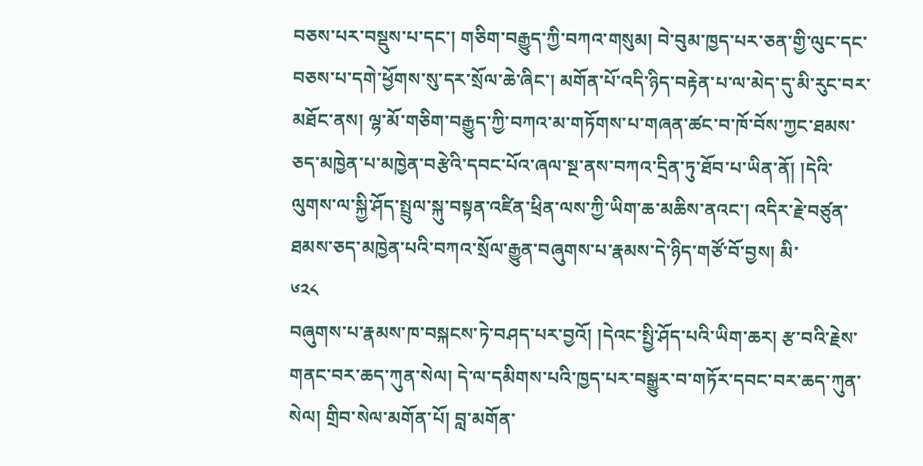བཅས་པར་བསྡུས་པ་དང་། གཅིག་བརྒྱུད་ཀྱི་བཀའ་གསུམ། བེ་བུམ་ཁྱད་པར་ཅན་གྱི་ལུང་དང་བཅས་པ་དགེ་ཕྱོགས་སུ་དར་སྲོལ་ཆེ་ཞིང་། མགོན་པོ་འདི་ཉིད་བརྟེན་པ་ལ་མེད་དུ་མི་རུང་བར་མཐོང་ནས། ལྷ་མོ་གཅིག་བརྒྱུད་ཀྱི་བཀའ་མ་གཏོགས་པ་གཞན་ཚང་བ་ཁོ་བོས་ཀྱང་ཐམས་ཅད་མཁྱེན་པ་མཁྱེན་བརྩེའི་དབང་པོའ་ཞལ་སྔ་ནས་བཀའ་དྲིན་ཏུ་ཐོབ་པ་ཡིན་ནོ། །དེའི་ལུགས་ལ་སྐྱི་ཤོད་སྤྲུལ་སྐུ་བསྟན་འཛིན་ཕྲིན་ལས་ཀྱི་ཡིག་ཆ་མཆིས་ནའང་། འདིར་རྗེ་བཙུན་ཐམས་ཅད་མཁྱེན་པའི་བཀའ་སྲོལ་རྒྱུན་བཞུགས་པ་རྣམས་དེ་ཉིད་གཙོ་བོ་བྱས། མི་
༦༢༨
བཞུགས་པ་རྣམས་ཁ་བསྐངས་ཏེ་བཤད་པར་བྱའོ། །དེའང་སྤྱི་ཤོད་པའི་ཡིག་ཆར། རྩ་བའི་རྗེས་གནང་བར་ཆད་ཀུན་སེལ། དེ་ལ་དམིགས་པའི་ཁྱད་པར་བསྒྱུར་བ་གཏོར་དབང་བར་ཆད་ཀུན་སེལ། གྲིབ་སེལ་མགོན་པོ། བླ་མགོན་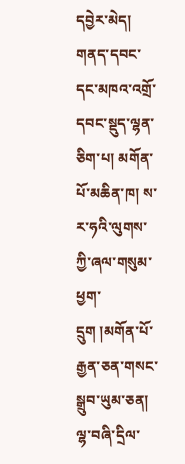དབྱེར་མེད། གནད་དབང་དང་མཁའ་འགྲོ་དབང་སྡུད་ལྷན་ཅིག་པ། མགོན་པོ་མཆིན་ཁ། ས་ར་ཧའི་ལུགས་ཀྱི་ཞལ་གསུམ་ཕྱག་དྲུག །མགོན་པོ་རྒྱན་ཅན་གསང་སྒྲུབ་ཡུམ་ཅན། ལྷ་བཞི་དྲིལ་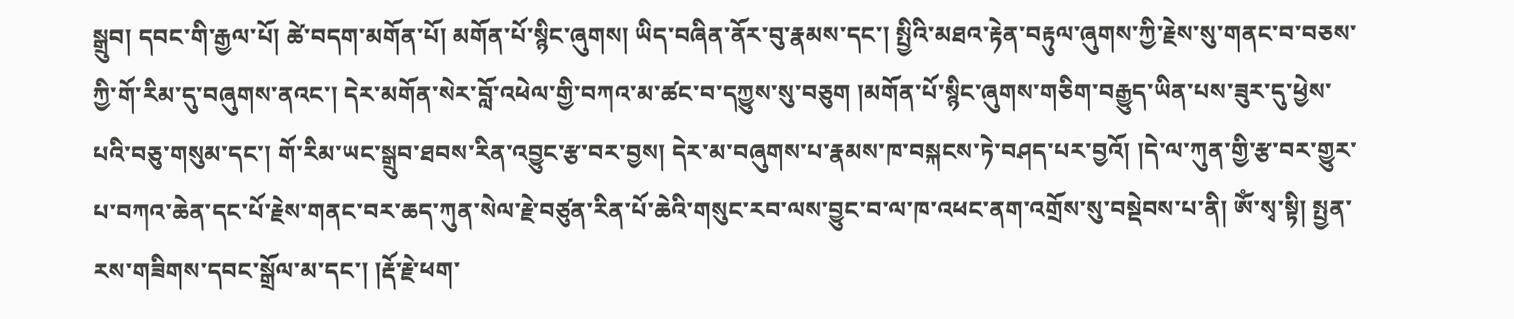སྒྲུབ། དབང་གི་རྒྱལ་པོ། ཚེ་བདག་མགོན་པོ། མགོན་པོ་སྙིང་ཞུགས། ཡིད་བཞིན་ནོར་བུ་རྣམས་དང་། སྤྱིའི་མཐའ་རྟེན་བརྟུལ་ཞུགས་ཀྱི་རྗེས་སུ་གནང་བ་བཅས་ཀྱི་གོ་རིམ་དུ་བཞུགས་ནའང་། དེར་མགོན་སེར་བློ་འཕེལ་གྱི་བཀའ་མ་ཚང་བ་དཀྱུས་སུ་བཅུག །མགོན་པོ་སྙིང་ཞུགས་གཅིག་བརྒྱུད་ཡིན་པས་ཟུར་དུ་ཕྱེས་པའི་བཅུ་གསུམ་དང་། གོ་རིམ་ཡང་སྒྲུབ་ཐབས་རིན་འབྱུང་རྩ་བར་བྱས། དེར་མ་བཞུགས་པ་རྣམས་ཁ་བསྐངས་ཏེ་བཤད་པར་བྱའོ། །དེ་ལ་ཀུན་གྱི་རྩ་བར་གྱུར་པ་བཀའ་ཆེན་དང་པོ་རྗེས་གནང་བར་ཆད་ཀུན་སེལ་རྗེ་བཙུན་རིན་པོ་ཆེའི་གསུང་རབ་ལས་བྱུང་བ་ལ་ཁ་འཕང་ནག་འགྲོས་སུ་བསྡེབས་པ་ནི། ༀ་སྭ་སྟི། སྤྱན་རས་གཟིགས་དབང་སྒྲོལ་མ་དང་། །རྡོ་རྗེ་ཕག་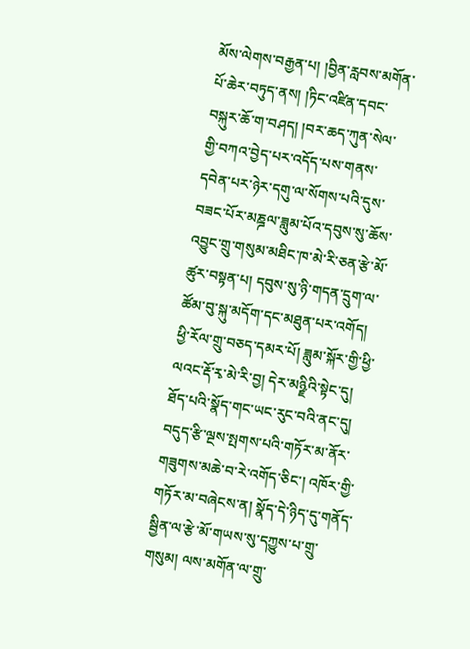མོས་ལེགས་བརྒྱན་པ། །བྱིན་རླབས་མགོན་པོ་ཆེར་བཏུད་ནས། །ཏིང་འཛིན་དབང་བསྐུར་ཆོ་ག་བཤད། །བར་ཆད་ཀུན་སེལ་གྱི་བཀའ་བྱེད་པར་འདོད་པས་གནས་དབེན་པར་ཉེར་དགུ་ལ་སོགས་པའི་དུས་བཟང་པོར་མཎྜལ་ཟླུམ་པོའ་དབུས་སུ་ཆོས་འབྱུང་གྲུ་གསུམ་མཐིང་ཁ་མེ་རི་ཅན་རྩེ་མོ་ཚུར་བསྟན་པ། དབུས་སུ་ཉི་གདན་དྲུག་ལ་ཚོམ་བུ་སྐུ་མདོག་དང་མཐུན་པར་འགོད། ཕྱི་རོལ་གྲུ་བཅད་དམར་པོ། ཟླུམ་སྐོར་གྱི་ཕྱི་ལའང་རྡོ་རྭ་མེ་རི་བྱ། དེར་མཉྫིའི་སྟེང་དུ། ཐོད་པའི་སྣོད་གང་ཡང་རུང་བའི་ནང་དུ། བདུད་རྩི་ལྔས་སྤགས་པའི་གཏོར་མ་ནོར་གཟུགས་མཆེ་བ་རེ་འགོད་ཅིང་། འཁོར་གྱི་གཏོར་མ་བཞེངས་ན། སྣོད་དེ་ཉིད་དུ་གནོད་སྦྱིན་ལ་རྩེ་མོ་གཡས་སུ་དཀྱུས་པ་གྲུ་གསུམ། ལས་མགོན་ལ་གྲུ་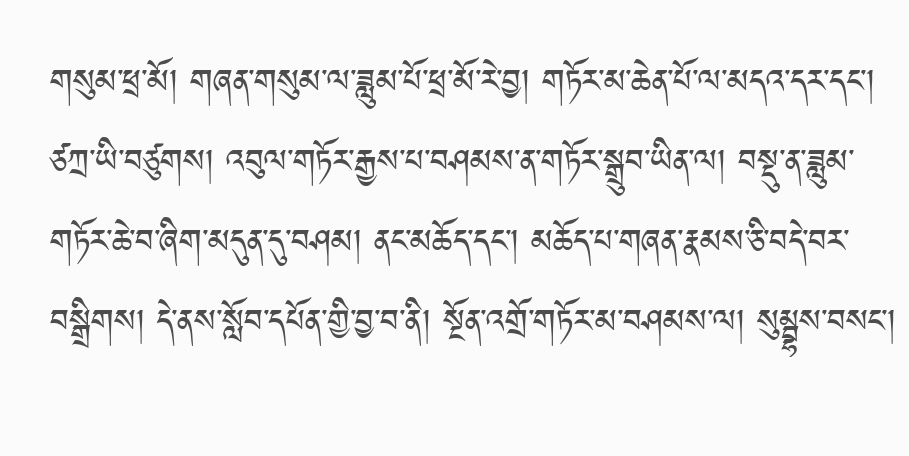གསུམ་ཕྲ་མོ། གཞན་གསུམ་ལ་ཟླུམ་པོ་ཕྲ་མོ་རེ་བྱ། གཏོར་མ་ཆེན་པོ་ལ་མདའ་དར་དང་། ཙཀྲ་ཡི་བཙུགས། འབུལ་གཏོར་རྒྱས་པ་བཤམས་ན་གཏོར་སྒྲུབ་ཡིན་ལ། བསྡུ་ན་ཟླུམ་གཏོར་ཆེ་བ་ཞིག་མདུན་དུ་བཤམ། ནང་མཆོད་དང་། མཆོད་པ་གཞན་རྣམས་ཅི་བདེ་བར་བསྒྲིགས། དེ་ནས་སློབ་དཔོན་གྱི་བྱ་བ་ནི། སྔོན་འགྲོ་གཏོར་མ་བཤམས་ལ། སུམྦྷས་བསང་།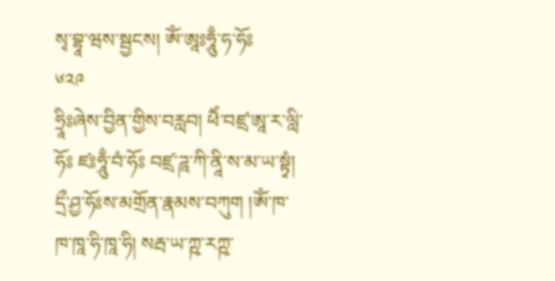སྭ་བྷཱ་ཝས་སྦྱངས། ༀ་ཨཱཿཧཱུྃ་ཧ་ཧོཿ
༦༢༩
ཧྲཱིཿཞེས་བྱིན་གྱིས་བརླབ། ཕཻཾ་བཛྲ་ཨཱ་ར་ལླི་ཧོཿ ཛཿཧཱུྃ་བཾ་ཧོཿ བཛྲ་ཌཱ་ཀི་ནཱི་ས་མ་ཡ་སྟྭཾ། དྲྀ་ཤྱ་ཧོཿས་མགྲོན་རྣམས་བཀུག །ༀ་ཁ་ཁ་ཁཱ་ཧི་ཁཱ་ཧི། སརྦ་ཡ་ཀྵ་རཀྵ་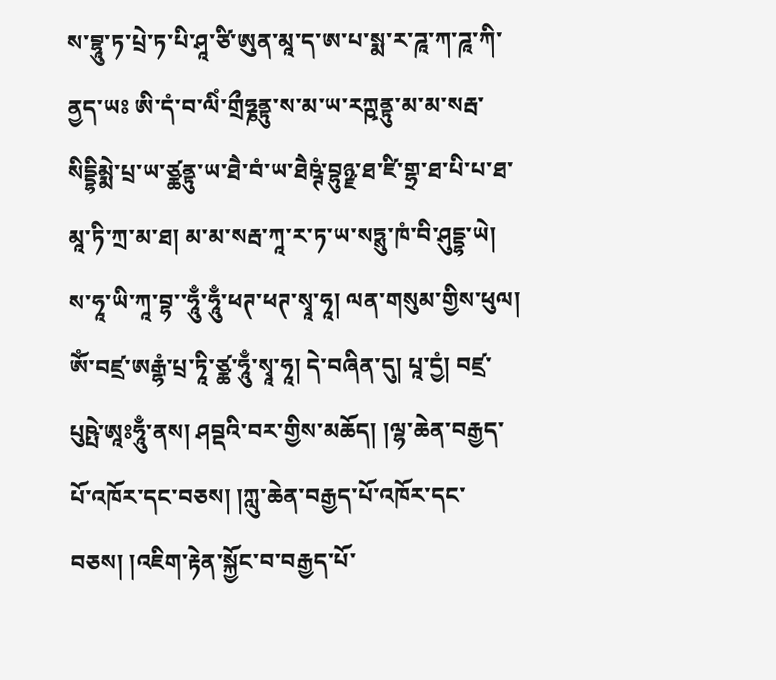ས་བྷཱུ་ཏ་པྲེ་ཏ་པི་ཤཱ་ཙི་ཨུན་མཱ་ད་ཨ་པ་སྨ་ར་ཌཱ་ཀ་ཌཱ་ཀི་ནྱད་ཡཿ ཨི་དཾ་བ་ལིཾ་གྲྀཧྞནྟུ་ས་མ་ཡ་རཀྵནྟུ་མ་མ་སརྦ་སིདྡྷིམྨེ་པྲ་ཡ་ཙྪནྟུ་ཡ་ཐཻ་བཾ་ཡ་ཐཻཥྚཾ་བྷུཉྫ་ཐ་ཛི་གྷྲ་ཐ་པི་པ་ཐ་མཱ་ཏི་ཀྲ་མ་ཐ། མ་མ་སརྦ་ཀཱ་ར་ཏ་ཡ་སཏྶུ་ཁཾ་བི་ཤུདྡྷ་ཡེ། ས་ཧཱ་ཡི་ཀཱ་བྷ་་ཧཱུྃ་ཧཱུྃ་ཕཊ་ཕཊ་སྭཱ་ཧཱ། ལན་གསུམ་གྱིས་ཕུལ། ༀ་བཛྲ་ཨརྒྷཾ་པྲ་ཏཱི་ཙྪ་ཧཱུྃ་སྭཱ་ཧཱ། དེ་བཞིན་དུ། པཱ་དྱཾ། བཛྲ་པུཥྤེ་ཨཱཿཧཱུྃ་ནས། ཤབྡའི་བར་གྱིས་མཆོད། །ལྷ་ཆེན་བརྒྱད་པོ་འཁོར་དང་བཅས། །ཀླུ་ཆེན་བརྒྱད་པོ་འཁོར་དང་བཅས། །འཇིག་རྟེན་སྐྱོང་བ་བརྒྱད་པོ་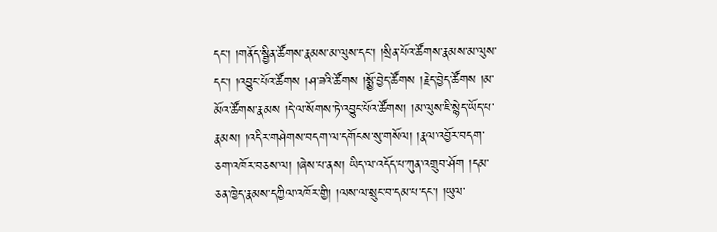དང་། །གནོད་སྦྱིན་ཚོགས་རྣམས་མ་ལུས་དང་། །སྲིན་པོའ་ཚོགས་རྣམས་མ་ལུས་དང་། །འབྱུང་པོའ་ཚོགས །ཤ་ཟའི་ཚོགས །སྨྱོ་བྱེད་ཚོགས །རྗེད་བྱེད་ཚོགས །མ་མོའ་ཚོགས་རྣམས །དེ་ལ་སོགས་ཏེ་འབྱུང་པོའ་ཚོགས། །མ་ལུས་ཇི་སྙེད་ཡོད་པ་རྣམས། །འདིར་གཤེགས་བདག་ལ་དགོངས་སུ་གསོལ། །རྣལ་འབྱོར་བདག་ཅག་འཁོར་བཅས་ལ། །ཞེས་པ་ནས། ཡིད་ལ་འདོད་པ་ཀུན་འགྲུབ་ཤོག །དམ་ཅན་ཁྱེད་རྣམས་དཀྱིལ་འཁོར་གྱི། །ལས་ལ་སྲུང་བ་དམ་པ་དང་། །ཡུལ་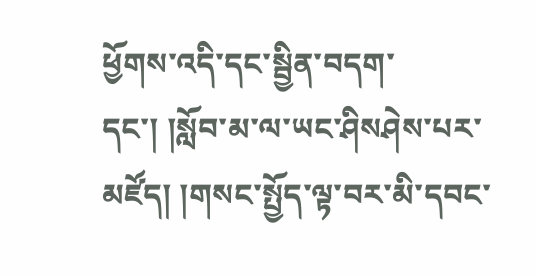ཕྱོགས་འདི་དང་སྦྱིན་བདག་དང་། །སློབ་མ་ལ་ཡང་ཤིསཤེས་པར་མཛོད། །གསང་སྤྱོད་ལྟ་བར་མི་དབང་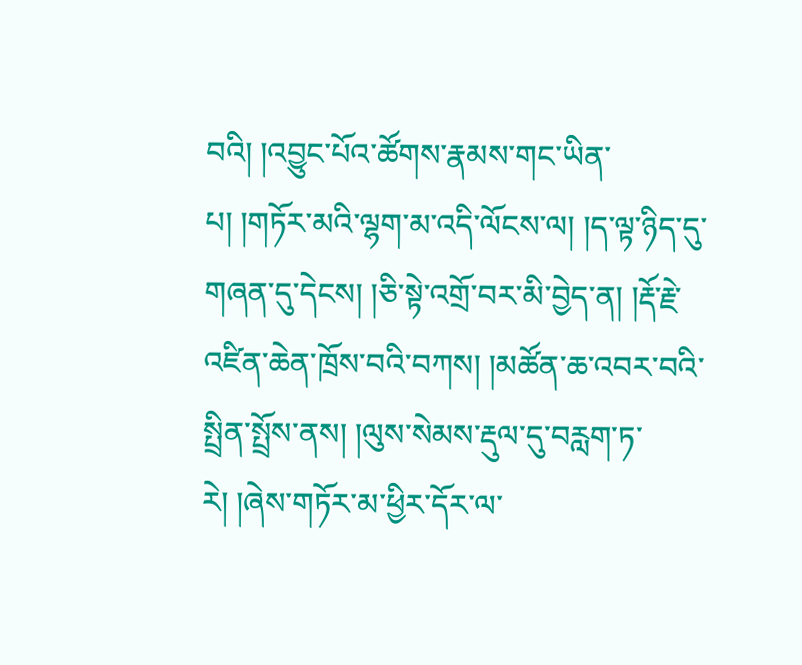བའི། །འབྱུང་པོའ་ཚོགས་རྣམས་གང་ཡིན་པ། །གཏོར་མའི་ལྷག་མ་འདི་ལོངས་ལ། །ད་ལྟ་ཉིད་དུ་གཞན་དུ་དེངས། །ཅི་སྟེ་འགྲོ་བར་མི་བྱེད་ན། །རྡོ་རྗེ་འཛིན་ཆེན་ཁྲོས་བའི་བཀས། །མཚོན་ཆ་འབར་བའི་སྤྲིན་སྤྲོས་ནས། །ལུས་སེམས་རྡུལ་དུ་བརླག་ཏ་རེ། །ཞེས་གཏོར་མ་ཕྱིར་དོར་ལ་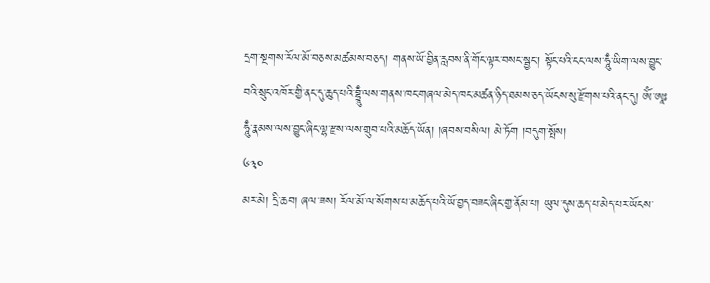དྲག་སྔགས་རོལ་མོ་བཅས་མཚམས་བཅད། གནས་ཡོ་བྱིན་རླབས་ནི་གོང་ལྟར་བསང་སྦྱང་། སྟོང་པའི་ངང་ལས་ཧཱུྃ་ཡིག་ལས་བྱུང་བའི་སྲུང་འཁོར་གྱི་ནང་དུ་ཆུད་པའི་བྷྲཱུྃ་ལས་གནས་ཁང་གཞལ་མེད་ཁང་མཚན་ཉིད་ཐམས་ཅད་ཡོངས་སུ་རྫོགས་པའི་ནང་དུ། ༀ་ཨཱཿཧཱུྃ་རྣམས་ལས་བྱུང་ཞིང་ལྷ་རྫས་ལས་གྲུབ་པའི་མཆོད་ཡོན། །ཞབས་བསིལ། མེ་ཏོག །བདུག་སྤོས།
༦༣༠
མར་མེ། དྲི་ཆབ། ཞལ་ཟས། རོལ་མོ་ལ་སོགས་པ་མཆོད་པའི་ཡོ་བྱད་བཟང་ཞིང་གྱ་ནོམ་པ། ཡུལ་དུས་ཆད་པ་མེད་པར་ཡོངས་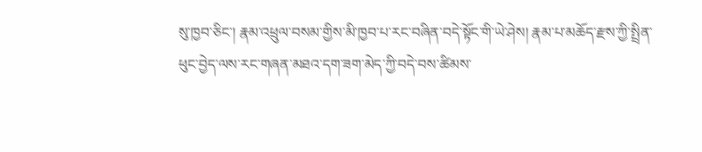སུ་ཁྱབ་ཅིང་། རྣམ་འཕྲུལ་བསམ་གྱིས་མི་ཁྱབ་པ་རང་བཞིན་བདེ་སྟོང་གི་ཡེ་ཤེས། རྣམ་པ་མཆོད་རྫས་ཀྱི་སྤྲིན་ཕུང་བྱེད་ལས་རང་གཞན་མཐའ་དག་ཟག་མེད་ཀྱི་བདེ་བས་ཚིམས་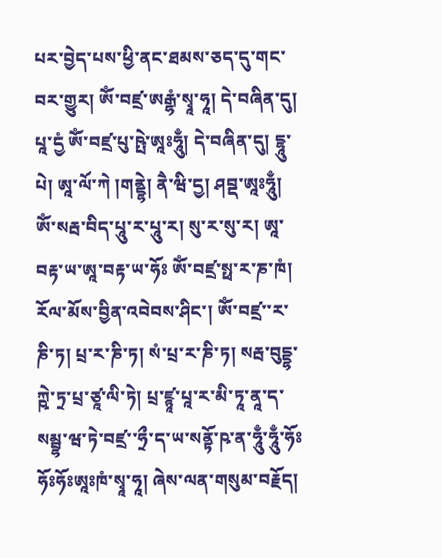པར་བྱེད་པས་ཕྱི་ནང་ཐམས་ཅད་དུ་གང་བར་གྱུར། ༀ་བཛྲ་ཨརྒྷཾ་སྭཱ་ཧཱ། དེ་བཞིན་དུ། པཱ་དྱཾ ༀ་བཛྲ་པུ་ཥྤེ་ཨཱཿཧཱུྃ། དེ་བཞིན་དུ། དྷཱུ་པེ། ཨཱ་ལོ་ཀེ །གནྡྷེ། ནཻ་ཝི་དྱ། ཤབྡ་ཨཱཿཧཱུྃ། ༀ་སརྦ་བིད་པཱུ་ར་པཱུ་ར། སུ་ར་སུ་ར། ཨཱ་བརྟ་ཡ་ཨཱ་བརྟ་ཡ་ཧོཿ ༀ་བཛྲ་སྥ་ར་ཎ་ཁཾ། རོལ་མོས་བྱིན་འབེབས་ཤིང་། ༀ་བཛྲ་་ར་ཎི་ཏ། པྲ་ར་ཎི་ཏ། སཾ་པྲ་ར་ཎི་ཏ། སརྦ་བུདྡྷ་ཀྵེ་ཏྲ་པྲ་ཙཱ་ལི་ཏེ། པྲ་ཛྙཱ་པཱ་ར་མི་ཏཱ་ནཱ་ད་སམྦྷ་ཝ་ཏེ་བཛྲ་་ཧྲྀ་ད་ཡ་སནྟོ་ཥ་ན་ཧཱུྃ་ཧཱུྃ་ཧོཿཧོཿཧོཿཨཱཿཁཾ་སྭཱ་ཧཱ། ཞེས་ལན་གསུམ་བརྗོད།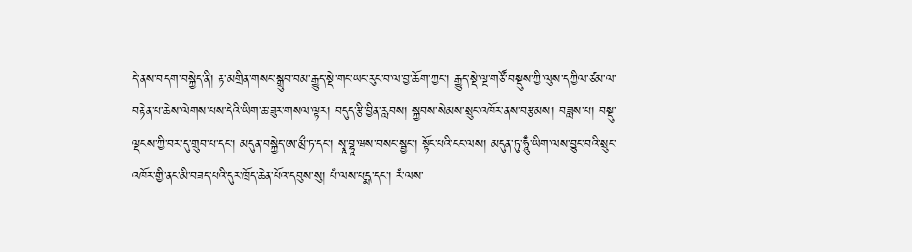དེ་ནས་བདག་བསྐྱེད་ནི། རྟ་མགྲིན་གསང་སྒྲུབ་བམ་རྒྱུད་སྡེ་གང་ཡང་རུང་བ་ལ་བྱ་ཆོག་ཀྱང་། རྒྱུད་སྡེ་ལྔ་གཙོ་བསྡུས་ཀྱི་ལུས་དཀྱིལ་ཙམ་ལ་བརྟེན་པ་ཆེས་ལེགས་པས་དེའི་ཡིག་ཆ་ཟུར་གསལ་ལྟར། བདུད་རྩི་བྱིན་རླབས། སྐྱབས་སེམས་སྲུང་འཁོར་ནས་བརྩམས། བཟླས་པ། བསྡུ་ལྡངས་ཀྱི་བར་དུ་གྲུབ་པ་དང་། མདུན་བསྐྱེད་ཨ་མྲྀ་ཏ་དང་། སྭཱ་བྷཱ་ཝས་བསང་སྦྱང་། སྟོང་པའི་ངང་ལས། མདུན་ཏུ་ཧཱུྃ་ཡིག་ལས་བྱུང་བའི་སྲུང་འཁོར་གྱི་ནང་མི་བཟད་པའི་དུར་ཁྲོད་ཆེན་པོའ་དབུས་སུ། པཾ་ལས་པདྨ་དང་། རཾ་ལས་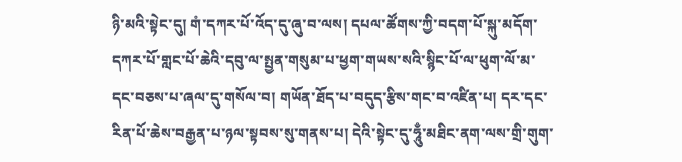ཉི་མའི་སྟེང་དུ། གཾ་དཀར་པོ་འོད་དུ་ཞུ་བ་ལས། དཔལ་ཚོགས་ཀྱི་བདག་པོ་སྐུ་མདོག་དཀར་པོ་གླང་པོ་ཆེའི་དབུ་ལ་སྤྱན་གསུམ་པ་ཕྱག་གཡས་སའི་སྙིང་པོ་ལ་ཕུག་ལོ་མ་དང་བཅས་པ་ཞལ་དུ་གསོལ་བ། གཡོན་ཐོད་པ་བདུད་རྩིས་གང་བ་འཛིན་པ། དར་དང་རིན་པོ་ཆེས་བརྒྱན་པ་ཉལ་སྟབས་སུ་གནས་པ། དེའི་སྟེང་དུ་ཧཱུྃ་མཐིང་ནག་ལས་གྲི་གུག་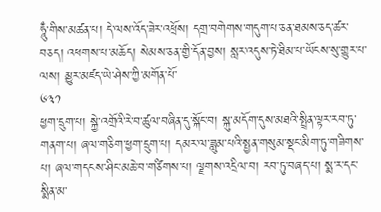ཧཱུྃ་གིས་མཚན་པ། དེ་ལས་འོད་ཟེར་འཕྲོས། དགྲ་བགེགས་གདུག་པ་ཅན་ཐམས་ཅད་ཚར་བཅད། འཕགས་པ་མཆོད། སེམས་ཅན་གྱི་དོན་བྱས། སླར་འདུས་ཏེ་ཐིམ་པ་ཡོངས་སུ་གྱུར་པ་ལས། མྱུར་མཛད་ཡེ་ཤེས་ཀྱི་མགོན་པོ་
༦༣༡
ཕྱག་དྲུག་པ། སྐྱེ་འགྲོའི་རེ་བ་ཚུལ་བཞིན་དུ་སྐོང་བ། སྐུ་མདོག་དུས་མཐའི་སྤྲིན་ལྟར་རབ་ཏུ་གནག་པ། ཞལ་གཅིག་ཕྱག་དྲུག་པ། དམར་ལ་ཟླུམ་པའི་སྤྱན་གསུམ་སྡང་མིག་ཏུ་གཟིགས་པ། ཞལ་གདངས་ཤིང་མཆེ་བ་གཙིགས་པ། ལྗགས་འདྲིལ་བ། རབ་ཏུ་བཞད་པ། སྨ་ར་དང་སྨིན་མ་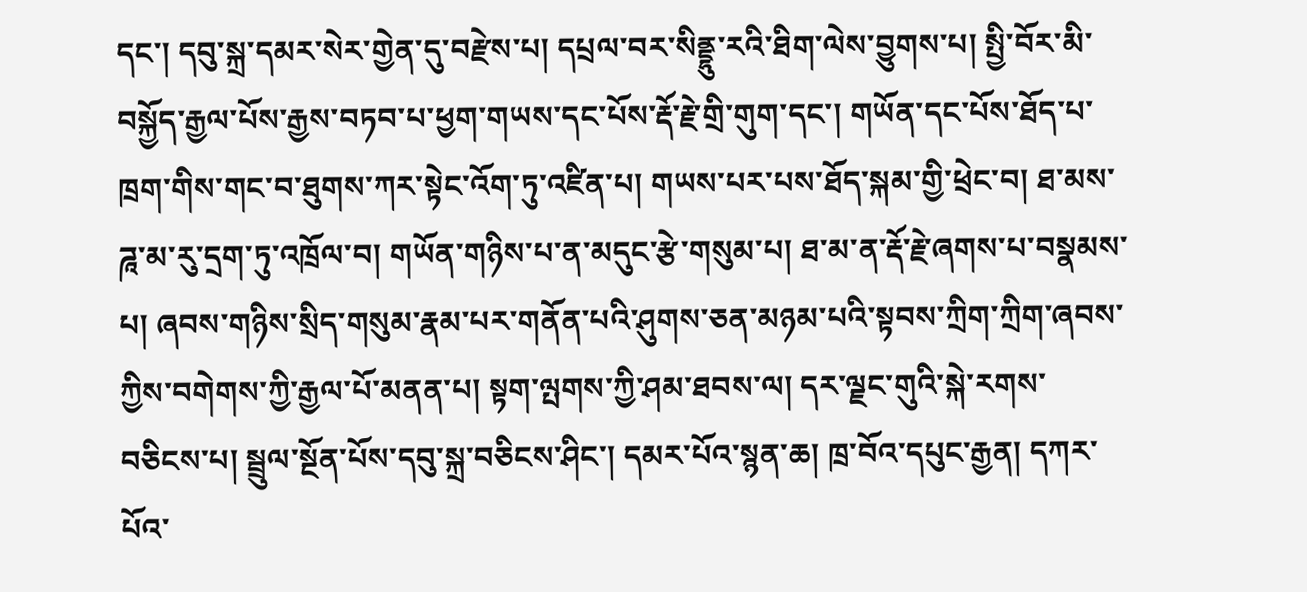དང་། དབུ་སྐྲ་དམར་སེར་གྱེན་དུ་བརྫེས་པ། དཔྲལ་བར་སིནྡྷུ་རའི་ཐིག་ལེས་བྱུགས་པ། སྤྱི་བོར་མི་བསྐྱོད་རྒྱལ་པོས་རྒྱས་བཏབ་པ་ཕྱག་གཡས་དང་པོས་རྡོ་རྗེ་གྲི་གུག་དང་། གཡོན་དང་པོས་ཐོད་པ་ཁྲག་གིས་གང་བ་ཐུགས་ཀར་སྟེང་འོག་ཏུ་འཛིན་པ། གཡས་པར་པས་ཐོད་སྐམ་གྱི་ཕྲེང་བ། ཐ་མས་ཌཱ་མ་རུ་དྲག་ཏུ་འཁྲོལ་བ། གཡོན་གཉིས་པ་ན་མདུང་རྩེ་གསུམ་པ། ཐ་མ་ན་རྡོ་རྗེ་ཞགས་པ་བསྣམས་པ། ཞབས་གཉིས་སྲིད་གསུམ་རྣམ་པར་གནོན་པའི་ཤུགས་ཅན་མཉམ་པའི་སྟབས་ཀྲིག་ཀྲིག་ཞབས་ཀྱིས་བགེགས་ཀྱི་རྒྱལ་པོ་མནན་པ། སྟག་ལྤགས་ཀྱི་ཤམ་ཐབས་ལ། དར་ལྗང་གུའི་སྐེ་རགས་བཅིངས་པ། སྦྲུལ་སྔོན་པོས་དབུ་སྐྲ་བཅིངས་ཤིང་། དམར་པོའ་སྙན་ཆ། ཁྲ་བོའ་དཔུང་རྒྱན། དཀར་པོའ་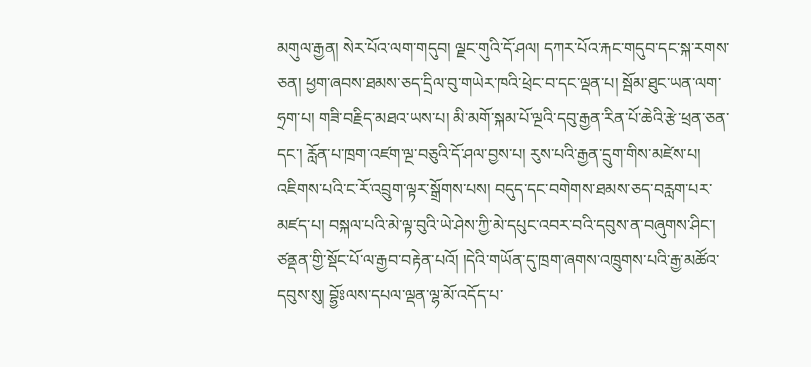མགུལ་རྒྱན། སེར་པོའ་ལག་གདུབ། ལྗང་གུའི་དོ་ཤལ། དཀར་པོའ་རྐང་གདུབ་དང་སྐ་རགས་ཅན། ཕྱག་ཞབས་ཐམས་ཅད་དྲིལ་བུ་གཡེར་ཁའི་ཕྲེང་བ་དང་ལྡན་པ། སྦོམ་ཐུང་ཡན་ལག་ཧྲག་པ། གཟི་བརྗིད་མཐའ་ཡས་པ། མི་མགོ་སྐམ་པོ་ལྔའི་དབུ་རྒྱན་རིན་པོ་ཆེའི་རྩེ་ཕྲན་ཅན་དང་། རློན་པ་ཁྲག་འཛག་ལྔ་བཅུའི་དོ་ཤལ་བྱས་པ། རུས་པའི་རྒྱན་དྲུག་གིས་མཛེས་པ། འཇིགས་པའི་ང་རོ་འབྲུག་ལྟར་སྒྲོགས་པས། བདུད་དང་བགེགས་ཐམས་ཅད་བརླག་པར་མཛད་པ། བསྐལ་པའི་མེ་ལྟ་བུའི་ཡེ་ཤེས་ཀྱི་མེ་དཔུང་འབར་བའི་དབུས་ན་བཞུགས་ཤིང་། ཙནྡན་གྱི་སྡོང་པོ་ལ་རྒྱབ་བརྟེན་པའོ། །དེའི་གཡོན་དུ་ཁྲག་ཞགས་འཁྲུགས་པའི་རྒྱ་མཚོའ་དབུས་སུ། བྷྱོཿལས་དཔལ་ལྡན་ལྷ་མོ་འདོད་པ་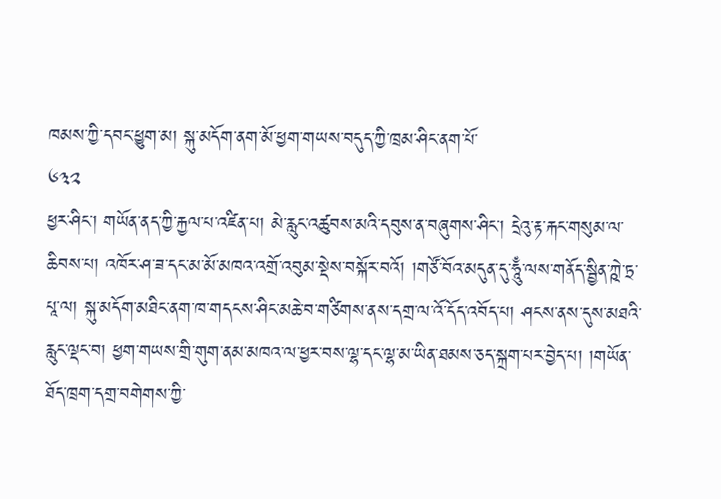ཁམས་ཀྱི་དབང་ཕྱུག་མ། སྐུ་མདོག་ནག་མོ་ཕྱག་གཡས་བདུད་ཀྱི་ཁྲམ་ཤིང་ནག་པོ་
༦༣༢
ཕྱར་ཤིང་། གཡོན་ནད་ཀྱི་རྐྱལ་པ་འཛིན་པ། མེ་རླུང་འཚུབས་མའི་དབུས་ན་བཞུགས་ཤིང་། དྲེའུ་རྟ་རྐང་གསུམ་ལ་ཆིབས་པ། འཁོར་ཤ་ཟ་དང་མ་མོ་མཁའ་འགྲོ་འབུམ་སྡེས་བསྐོར་བའོ། །གཙོ་བོའ་མདུན་དུ་ཧཱུྃ་ལས་གནོད་སྦྱིན་ཀྵེ་ཏྲ་པཱ་ལ། སྐུ་མདོག་མཐིང་ནག་ཁ་གདངས་ཤིང་མཆེ་བ་གཙིགས་ནས་དགྲ་ལ་འོ་དོད་འབོད་པ། ཤངས་ནས་དུས་མཐའི་རླུང་ལྡང་བ། ཕྱག་གཡས་གྲི་གུག་ནམ་མཁའ་ལ་ཕྱར་བས་ལྷ་དང་ལྷ་མ་ཡིན་ཐམས་ཅད་སྐྲག་པར་བྱེད་པ། །གཡོན་ཐོད་ཁྲག་དགྲ་བགེགས་ཀྱི་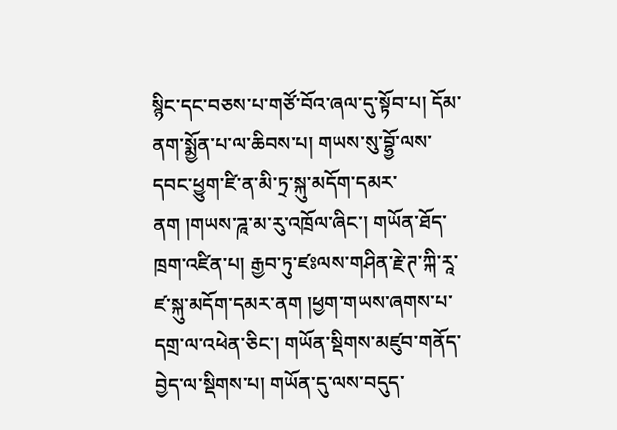སྙིང་དང་བཅས་པ་གཙོ་བོའ་ཞལ་དུ་སྟོབ་པ། དོམ་ནག་སྨྱོན་པ་ལ་ཆིབས་པ། གཡས་སུ་བྷྱོ་ལས་དབང་ཕྱུག་ཛི་ན་མི་ཏྲ་སྐུ་མདོག་དམར་ནག །གཡས་ཌཱ་མ་རུ་འཁྲོལ་ཞིང་། གཡོན་ཐོད་ཁྲག་འཛིན་པ། རྒྱབ་ཏུ་ཛཿལས་གཤིན་རྗེ་ཊ་ཀྐི་རཱ་ཛ་སྐུ་མདོག་དམར་ནག །ཕྱག་གཡས་ཞགས་པ་དགྲ་ལ་འཕེན་ཅིང་། གཡོན་སྡིགས་མཛུབ་གནོད་བྱེད་ལ་སྡིགས་པ། གཡོན་དུ་ལས་བདུད་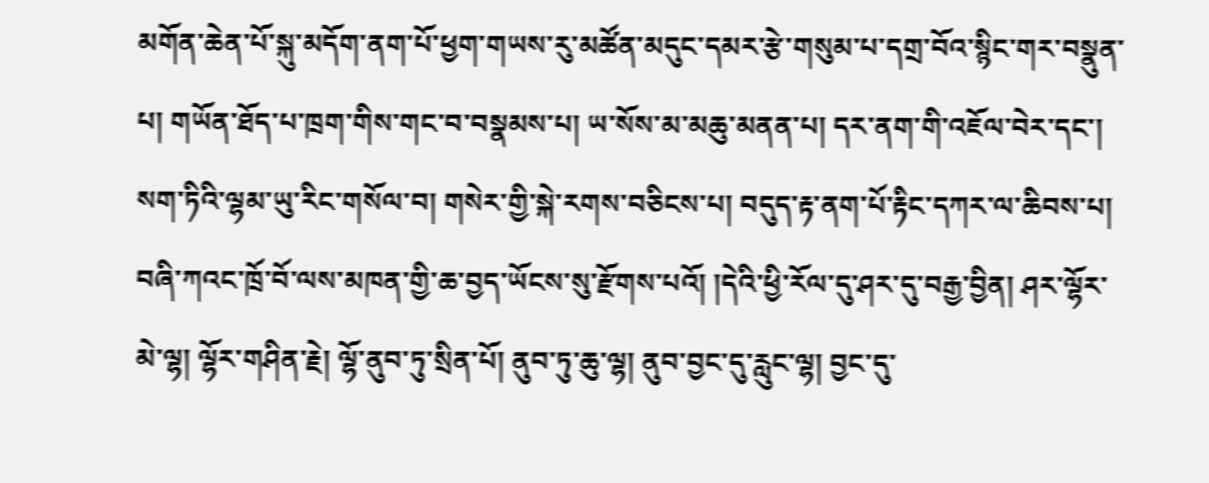མགོན་ཆེན་པོ་སྐུ་མདོག་ནག་པོ་ཕྱག་གཡས་རུ་མཚོན་མདུང་དམར་རྩེ་གསུམ་པ་དགྲ་བོའ་སྙིང་གར་བསྣུན་པ། གཡོན་ཐོད་པ་ཁྲག་གིས་གང་བ་བསྣམས་པ། ཡ་སོས་མ་མཆུ་མནན་པ། དར་ནག་གི་འཇོལ་བེར་དང་། སག་ཏིའི་ལྷམ་ཡུ་རིང་གསོལ་བ། གསེར་གྱི་སྐེ་རགས་བཅིངས་པ། བདུད་རྟ་ནག་པོ་རྟིང་དཀར་ལ་ཆིབས་པ། བཞི་ཀའང་ཁྲོ་བོ་ལས་མཁན་གྱི་ཆ་བྱད་ཡོངས་སུ་རྫོགས་པའོ། །དེའི་ཕྱི་རོལ་དུ་ཤར་དུ་བརྒྱ་བྱིན། ཤར་ལྷོར་མེ་ལྷ། ལྷོར་གཤིན་རྗེ། ལྷོ་ནུབ་ཏུ་སྲིན་པོ། ནུབ་ཏུ་ཆུ་ལྷ། ནུབ་བྱང་དུ་རླུང་ལྷ། བྱང་དུ་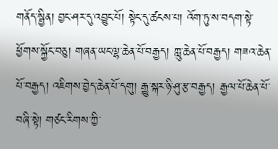གནོད་སྦྱིན། བྱང་ཤར་དུ་འབྱུང་པོ། སྟེང་དུ་ཚངས་པ། འོག་ཏུ་ས་བདག་སྟེ་ཕྱོགས་སྐྱོང་བཅུ། གཞན་ཡང་ལྷ་ཆེན་པོ་བརྒྱད། ཀླུ་ཆེན་པོ་བརྒྱད། གཟའ་ཆེན་པོ་བརྒྱད། འཇིགས་བྱེད་ཆེན་པོ་དགུ། རྒྱུ་སྐར་ཉི་ཤུ་རྩ་བརྒྱད། རྒྱལ་པོ་ཆེན་པོ་བཞི་སྟེ། གཙང་རིགས་ཀྱི་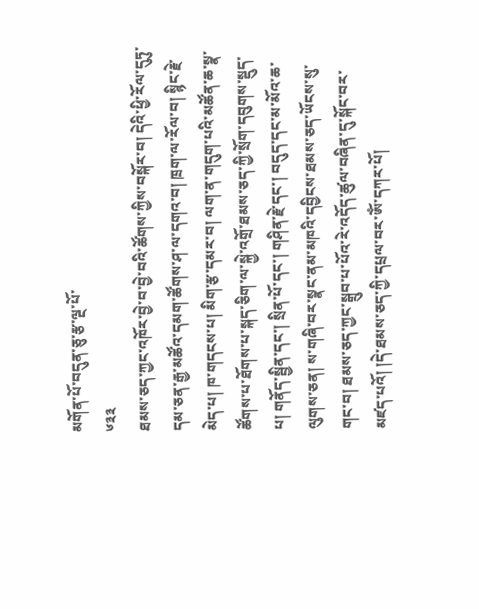མགོན་པོ་བདུན་ཅུ་རྩ་ལྔ་པོ་
༦༣༣
ཐམས་ཅད་ཀྱང་འཁོར་བྱེ་བ་བྱེ་བའི་ཚོགས་ཀྱིས་བསྐོར་བ། དེའི་ཕྱི་རོལ་དུཏུ་དམ་ཅན་རྒྱ་མཚོའ་དམག་ཚོགས་ཤ་ལ་དགའ་བ། ཁྲག་ལ་རོལ་བ། སྙིང་རྗེ་མེད་པ། ཁ་གདངས་པ། མིག་རྩ་དམར་བ། ལག་ན་གདུག་པའི་མཚོན་ཆ་སྣ་ཚོགས་པ་ཐོགས་པ་སྐད་ཅིག་ལ་སྐྱེ་འགྲོ་ཐམས་ཅད་ཀྱི་སྲོག་དབུགས་སྡུད་པ། གནོད་སྦྱིན་དང་། སྲིན་པོ་དང་། གཤིན་རྗེ་དང་། བདུད་དང་མ་མོའ་ཆ་ལུགས་ཅན། ས་གཞི་བར་སྣང་ནམ་མཁའི་དབྱིངས་ཐམས་ཅད་ཡོངས་སུ་གང་བ། ཐམས་ཅད་ཀྱང་སྒྲུབ་པ་པོའ་རེ་འདོད་ཚུལ་བཞིན་དུ་སྐོང་བར་མཛད་པའོ། །དེ་ཐམས་ཅད་ཀྱི་དཔྲལ་བར་ༀ་དཀར་པོ།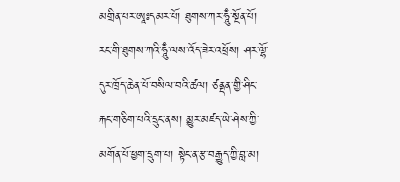མགྲིན་པར་ཨཱཿདམར་པོ། ཐུགས་ཀར་ཧཱུྃ་སྔོན་པོ། རང་གི་ཐུགས་ཀའི་ཧཱུྃ་ལས་འོད་ཟེར་འཕྲོས། ཤར་ལྷོ་དུར་ཁྲོད་ཆེན་པོ་བསིལ་བའི་ཚལ། ཙནྡན་གྱི་ཤིང་རྐང་གཅིག་པའི་དྲུང་ནས། མྱུར་མཛད་ཡེ་ཤེས་ཀྱི་མགོན་པོ་ཕྱག་དྲུག་པ། སྟེང་ན་རྩ་བརྒྱུད་ཀྱི་བླ་མ།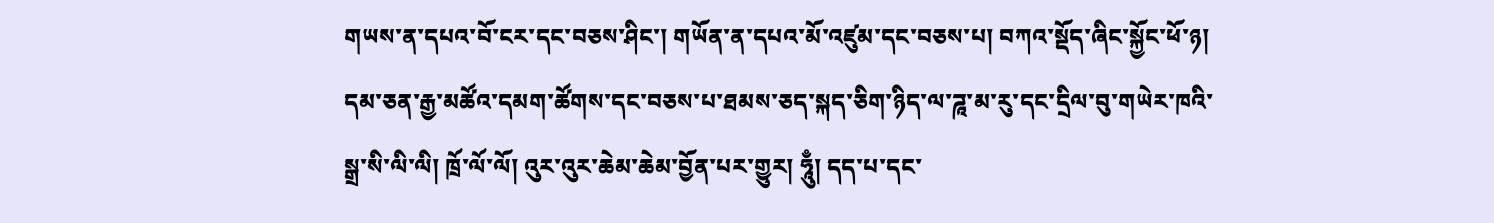གཡས་ན་དཔའ་བོ་ངར་དང་བཅས་ཤིང་། གཡོན་ན་དཔའ་མོ་འཛུམ་དང་བཅས་པ། བཀའ་སྡོད་ཞིང་སྐྱོང་ཕོ་ཉ། དམ་ཅན་རྒྱ་མཚོའ་དམག་ཚོགས་དང་བཅས་པ་ཐམས་ཅད་སྐད་ཅིག་ཉིད་ལ་ཌཱ་མ་རུ་དང་དྲིལ་བུ་གཡེར་ཁའི་སྒྲ་སི་ལི་ལི། ཁྲོ་ལོ་ལོ། འུར་འུར་ཆེམ་ཆེམ་བྱོན་པར་གྱུར། ཧཱུྃ། དད་པ་དང་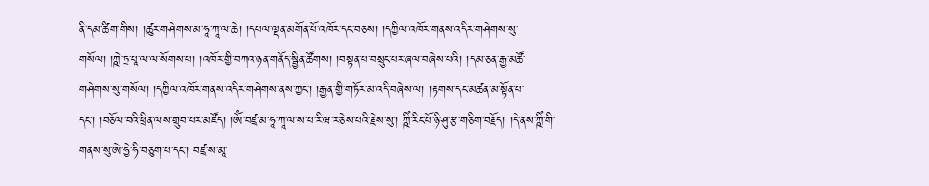ནི་དམ་ཚིག་གིས། །ཚུར་གཤེགས་མ་ཧཱ་ཀཱ་ལ་ཆེ། །དཔལ་ལྡན་མགོན་པོ་འཁོར་དང་བཅས། །དཀྱིལ་འཁོར་གནས་འདིར་གཤེགས་སུ་གསོལ། །ཀྵེ་ཏྲ་པཱ་ལ་ལ་སོགས་པ། །འཁོར་གྱི་བཀའ་ཉན་གནོད་སྦྱིན་ཚོགས། །བསྟན་པ་བསྲུང་པར་ཞལ་བཞེས་པའི། །དམ་ཅན་རྒྱ་མཚོ་གཤེགས་སུ་གསོལ། །དཀྱིལ་འཁོར་གནས་འདིར་གཤེགས་ནས་ཀྱང་། །རྒྱན་གྱི་གཏོར་མ་འདི་བཞེས་ལ། །རྟགས་དང་མཚན་མ་སྟོན་པ་དང་། །བཅོལ་བའི་ཕྲིན་ལས་གྲུབ་པར་མཛོད། །ༀ་བཛྲ་མ་ཧཱ་ཀཱ་ལ་ས་པ་རི་ཝ་ར་ཅེས་པའི་རྗེས་སུ་། ཀྵིཾ་རིང་པོ་ཉི་ཤུ་རྩ་གཅིག་བརྗོད། །དེ་ནས་ཀྵིཾ་གི་གནས་སུ་ཨེ་ཧྱེ་ཧི་བཅུག་པ་དང་། བཛྲ་ས་མཱ་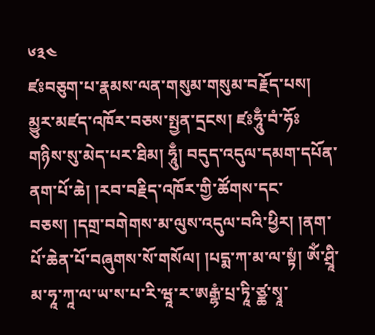༦༣༤
ཛཿབཅུག་པ་རྣམས་ལན་གསུམ་གསུམ་བརྗོད་པས། མྱུར་མཛད་འཁོར་བཅས་སྤྱན་དྲངས། ཛཿཧཱུྃ་བཾ་ཧོཿ གཉིས་སུ་མེད་པར་ཐིམ། ཧཱུྃ། བདུད་འདུལ་དམག་དཔོན་ནག་པོ་ཆེ། །རབ་བརྗིད་འཁོར་གྱི་ཚོགས་དང་བཅས། །དགྲ་བགེགས་མ་ལུས་འདུལ་བའི་ཕྱིར། །ནག་པོ་ཆེན་པོ་བཞུགས་སོ་གསོལ། །པདྨ་ཀ་མ་ལ་སྟཾ། ༀ་ཤྲཱི་མ་ཧཱ་ཀཱ་ལ་ཡ་ས་པ་རི་ཝཱ་ར་ཨརྒྷཾ་པྲ་ཏཱི་ཙྪ་སྭཱ་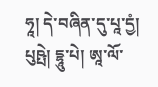ཧཱ། དེ་བཞིན་དུ་པཱ་དྱཾ། པུཥྤེ། དྷཱུ་པེ། ཨཱ་ལོ་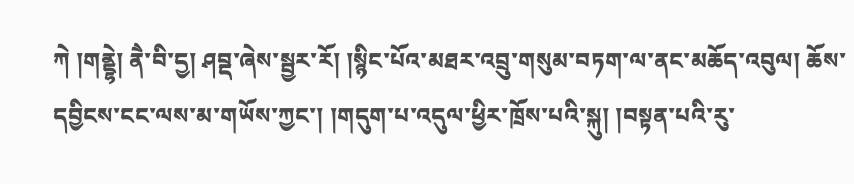ཀེ །གནྡྷེ། ནཻ་བི་དྱ། ཤབྡ་ཞེས་སྦྱར་རོ། །སྙིང་པོའ་མཐར་འབྲུ་གསུམ་བཏག་ལ་ནང་མཆོད་འབུལ། ཆོས་དབྱིངས་ངང་ལས་མ་གཡོས་ཀྱང་། །གདུག་པ་འདུལ་ཕྱིར་ཁྲོས་པའི་སྐུ། །བསྟན་པའི་རུ་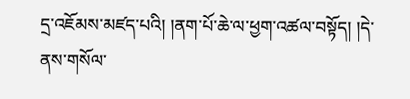དྲ་འཇོམས་མཛད་པའི། །ནག་པོ་ཆེ་ལ་ཕྱག་འཚལ་བསྟོད། །དེ་ནས་གསོལ་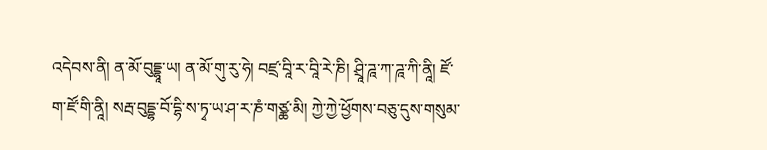འདེབས་ནི། ན་མོ་བུདྡྷཱ་ཡ། ན་མོ་གུ་རུ་ཧེ། བཛྲ་བཱི་ར་བཱི་རེ་ཎི། ཤྲཱི་ཌཱ་ཀ་ཌཱ་ཀི་ནཱི། ཛོ་ག་ཛོ་གི་ནཱི། སརྦ་བུདྡྷ་བོ་དྷི་ས་ཏྭ་ཡ་ཤ་ར་ཎཾ་གཙྪ་མི། ཀྱེ་ཀྱེ་ཕྱོགས་བཅུ་དུས་གསུམ་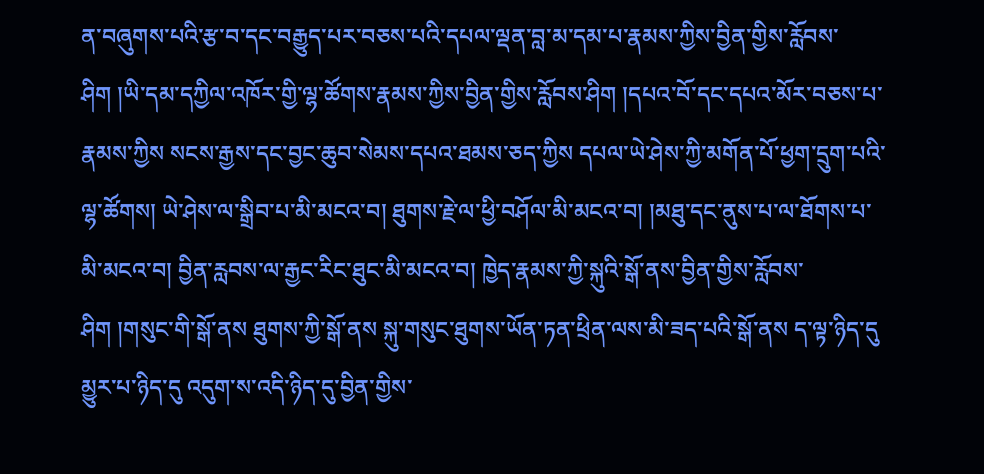ན་བཞུགས་པའི་རྩ་བ་དང་བརྒྱུད་པར་བཅས་པའི་དཔལ་ལྡན་བླ་མ་དམ་པ་རྣམས་ཀྱིས་བྱིན་གྱིས་རློབས་ཤིག །ཡི་དམ་དཀྱིལ་འཁོར་གྱི་ལྷ་ཚོགས་རྣམས་ཀྱིས་བྱིན་གྱིས་རློབས་ཤིག །དཔའ་བོ་དང་དཔའ་མོར་བཅས་པ་རྣམས་ཀྱིས སངས་རྒྱས་དང་བྱང་ཆུབ་སེམས་དཔའ་ཐམས་ཅད་ཀྱིས དཔལ་ཡེ་ཤེས་ཀྱི་མགོན་པོ་ཕྱག་དྲུག་པའི་ལྷ་ཚོགས། ཡེ་ཤེས་ལ་སྒྲིབ་པ་མི་མངའ་བ། ཐུགས་རྗེ་ལ་ཕྱི་བཤོལ་མི་མངའ་བ། །མཐུ་དང་ནུས་པ་ལ་ཐོགས་པ་མི་མངའ་བ། བྱིན་རླབས་ལ་རྒྱང་རིང་ཐུང་མི་མངའ་བ། ཁྱེད་རྣམས་ཀྱི་སྐུའི་སྒོ་ནས་བྱིན་གྱིས་རློབས་ཤིག །གསུང་གི་སྒོ་ནས ཐུགས་ཀྱི་སྒོ་ནས སྐུ་གསུང་ཐུགས་ཡོན་ཏན་ཕྲིན་ལས་མི་ཟད་པའི་སྒོ་ནས ད་ལྟ་ཉིད་དུ མྱུར་པ་ཉིད་དུ འདུག་ས་འདི་ཉིད་དུ་བྱིན་གྱིས་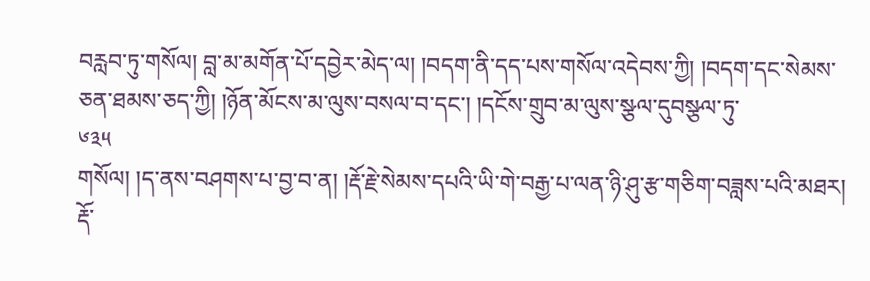བརླབ་ཏུ་གསོལ། བླ་མ་མགོན་པོ་དབྱེར་མེད་ལ། །བདག་ནི་དད་པས་གསོལ་འདེབས་ཀྱི། །བདག་དང་སེམས་ཅན་ཐམས་ཅད་ཀྱི། །ཉོན་མོངས་མ་ལུས་བསལ་བ་དང་། །དངོས་གྲུབ་མ་ལུས་སྩལ་དུབསྩལ་ཏུ་
༦༣༥
གསོལ། །ད་ནས་བཤགས་པ་བྱ་བ་ན། །རྡོ་རྗེ་སེམས་དཔའི་ཡི་གེ་བརྒྱ་པ་ལན་ཉི་ཤུ་རྩ་གཅིག་བཟླས་པའི་མཐར། རྡོ་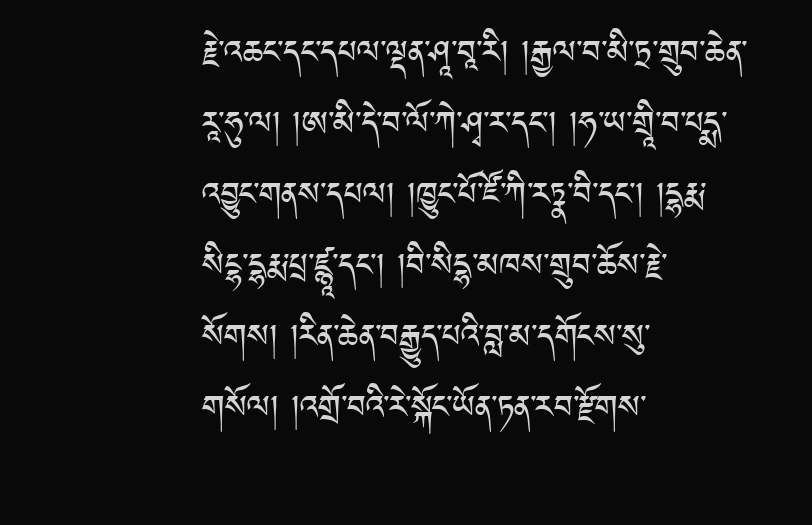རྗེ་འཆང་དང་དཔལ་ལྡན་ཤཱ་བཱ་རི། །རྒྱལ་བ་མི་ཏྲ་གྲུབ་ཆེན་རཱ་ཧུ་ལ། །ཨ་མི་དེ་བ་ལོ་ཀེ་ཤྭ་ར་དང་། །ཧ་ཡ་གྲཱི་བ་པདྨ་འབྱུང་གནས་དཔལ། །ཁྱུང་པོ་ཛོ་ཀི་རཏྣ་བི་དང་། །དྷརྨ་སིངྷ་དྷརྨ་པྲ་ཛྙཱ་དང་། །བི་སིདྷ་མཁས་གྲུབ་ཆོས་རྗེ་སོགས། །རིན་ཆེན་བརྒྱུད་པའི་བླ་མ་དགོངས་སུ་གསོལ། །འགྲོ་བའི་རེ་སྐོང་ཡོན་ཏན་རབ་རྫོགས་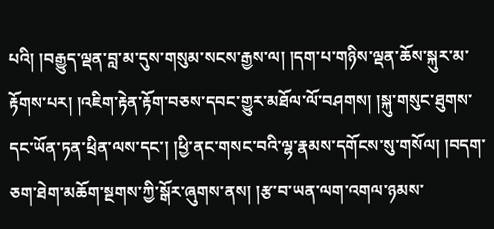པའི། །བརྒྱུད་ལྡན་བླ་མ་དུས་གསུམ་སངས་རྒྱས་ལ། །དག་པ་གཉིས་ལྡན་ཆོས་སྐུར་མ་རྟོགས་པར། །འཇིག་རྟེན་རྟོག་བཅས་དབང་གྱུར་མཐོལ་ལོ་བཤགས། །སྐུ་གསུང་ཐུགས་དང་ཡོན་ཏན་ཕྲིན་ལས་དང་། །ཕྱི་ནང་གསང་བའི་ལྷ་རྣམས་དགོངས་སུ་གསོལ། །བདག་ཅག་ཐེག་མཆོག་སྔགས་ཀྱི་སྒོར་ཞུགས་ནས། །རྩ་བ་ཡན་ལག་འགལ་ཉམས་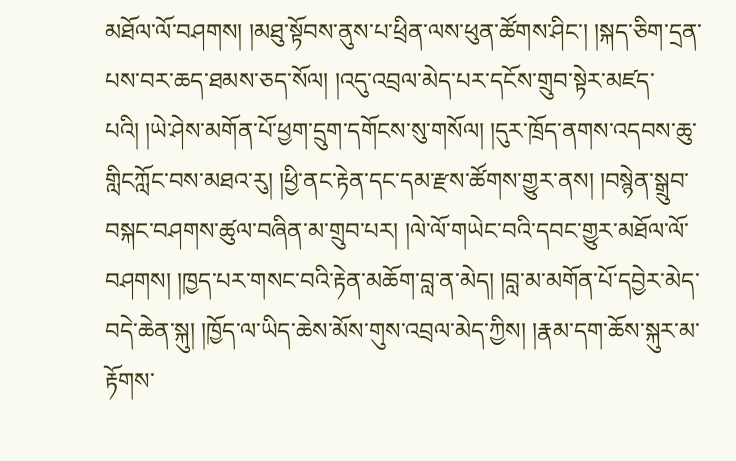མཐོལ་ལོ་བཤགས། །མཐུ་སྟོབས་ནུས་པ་ཕྲིན་ལས་ཕུན་ཚོགས་ཤིང་། །སྐད་ཅིག་དྲན་པས་བར་ཆད་ཐམས་ཅད་སོལ། །འདུ་འབྲལ་མེད་པར་དངོས་གྲུབ་སྟེར་མཛད་པའི། །ཡེ་ཤེས་མགོན་པོ་ཕྱག་དྲུག་དགོངས་སུ་གསོལ། །དུར་ཁྲོད་ནགས་འདབས་ཆུ་གླིངཀློང་བས་མཐའ་རུ། །ཕྱི་ནང་རྟེན་དང་དམ་རྫས་ཚོགས་གྱུར་ནས། །བསྙེན་སྒྲུབ་བསྐང་བཤགས་ཚུལ་བཞིན་མ་གྲུབ་པར། །ལེ་ལོ་གཡེང་བའི་དབང་གྱུར་མཐོལ་ལོ་བཤགས། །ཁྱད་པར་གསང་བའི་རྟེན་མཆོག་བླ་ན་མེད། །བླ་མ་མགོན་པོ་དབྱེར་མེད་བདེ་ཆེན་སྐུ། །ཁྱོད་ལ་ཡིད་ཆེས་མོས་གུས་འབྲལ་མེད་ཀྱིས། །རྣམ་དག་ཆོས་སྐུར་མ་རྟོགས་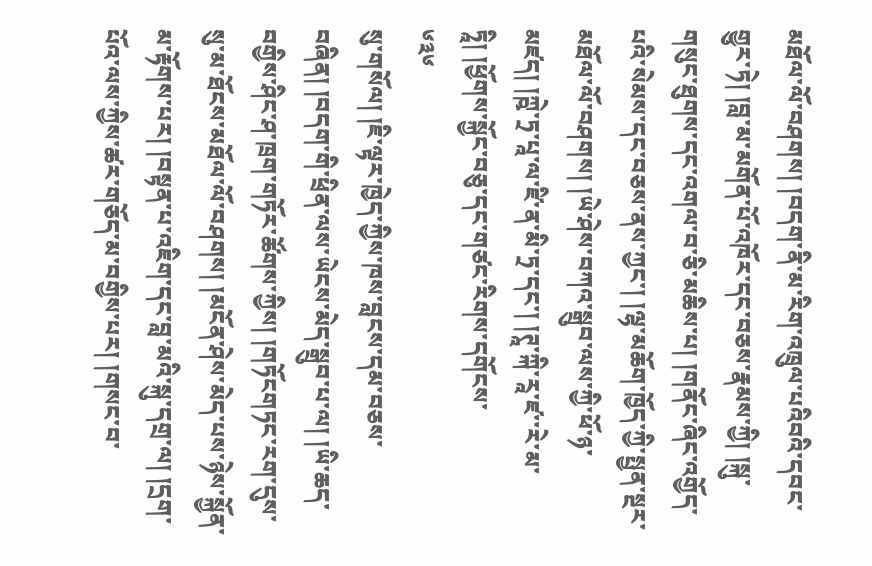མཐོལ་ལོ་བཤགས། །བདག་ནི་མ་རིག་འཁྲུལ་པའིབའི་དབང་གྱུར་ཏེ། །བླ་མ་མགོན་པོ་འཁོར་དང་བཅས་རྣམས་ཀྱི། །སྐུ་གསུང་ཐུགས་དང་འགལ་བ་ཅི་མཆིས་པ། །གནོང་ཞིང་འགྱོད་པའི་སེམས་དང་བཅས་ནས་ཀྱང་། །ལྷ་མཆོག་ཁྱོད་ཀྱི་སྤྱན་སྔར་མཐོལ་ལོ་བཤགས། །ཡེ་ཤེས་བཀའ་སྒྲུབ་ལས་ཀྱི་ཕོ་ཉ་མཛད། །ཀྵེ་ཏྲ་པཱ་ལ་ཛི་ན་མི་ཏྲ་དང་། །ཊཱ་ཀྐི་རཱ་ཛ་་རེ་མ་ཏཱི། །ཕྱོགས་སྐྱོང་བཅུ་དང་གཙང་རིགས་དགོངས་
༦༣༦
སུ་གསོལ། །ཇི་ལྟར་ཁྱེད་ཀྱིས་ཁས་བླངས་དམ་བཅས་བཞིན། །བདག་གི་ཕྲིན་ལས་ཡེངས་མེད་སྒྲུབ་པ་ལ། །ཡི་ཆད་བགྱིས་ཤིང་ཤ་ཁྲག་གཏོར་ཚོགས་ཀྱིས། །གཏོངགཏང་རག་དུས་སུ་མ་ཐོངས་མཐོལ་ལོ་བཤགས། །མངོན་ཤེས་མེད་པས་ཉེས་སྐྱོན་མ་རྟོགས་པར། །བསྟན་པ་འཇིག་དང་བླ་མའི་སྐུ་དགྲ་ལ། །དྲག་པོའ་ལས་ཀྱིས་ཚར་གཅོད་མ་བགྱིས་པར། །གསང་བ་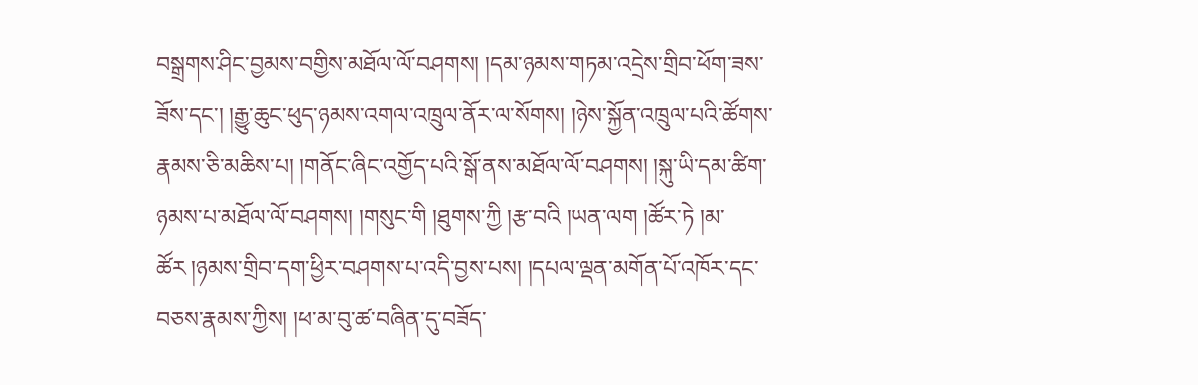བསྒྲགས་ཤིང་བྱམས་བགྱིས་མཐོལ་ལོ་བཤགས། །དམ་ཉམས་གཏམ་འདྲེས་གྲིབ་ཕོག་ཟས་ཟོས་དང་། །རྒྱུ་ཆུང་ཕུད་ཉམས་འགལ་འཁྲུལ་ནོར་ལ་སོགས། །ཉེས་སྐྱོན་འཁྲུལ་པའི་ཚོགས་རྣམས་ཅི་མཆིས་པ། །གནོང་ཞིང་འགྱོད་པའི་སྒོ་ནས་མཐོལ་ལོ་བཤགས། །སྐུ་ཡི་དམ་ཚིག་ཉམས་པ་མཐོལ་ལོ་བཤགས། །གསུང་གི །ཐུགས་ཀྱི །རྩ་བའི །ཡན་ལག །ཚོར་ཏེ །མ་ཚོར །ཉམས་གྲིབ་དག་ཕྱིར་བཤགས་པ་འདི་བྱས་པས། །དཔལ་ལྡན་མགོན་པོ་འཁོར་དང་བཅས་རྣམས་ཀྱིས། །ཕ་མ་བུ་ཚ་བཞིན་དུ་བཟོད་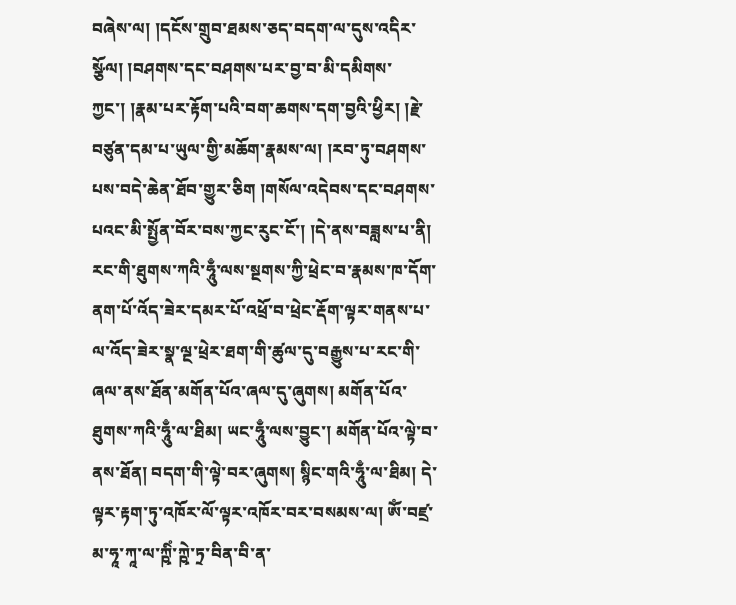བཞེས་ལ། །དངོས་གྲུབ་ཐམས་ཅད་བདག་ལ་དུས་འདིར་སྩོལ། །བཤགས་དང་བཤགས་པར་བྱ་བ་མི་དམིགས་ཀྱང་། །རྣམ་པར་རྟོག་པའི་བག་ཆགས་དག་བྱའི་ཕྱིར། །རྗེ་བཙུན་དམ་པ་ཡུལ་གྱི་མཆོག་རྣམས་ལ། །རབ་ཏུ་བཤགས་པས་བདེ་ཆེན་ཐོབ་གྱུར་ཅིག །གསོལ་འདེབས་དང་བཤགས་པའང་མི་སྤྱོན་བོར་བས་ཀྱང་རུང་ངོ་། །དེ་ནས་བཟླས་པ་ནི། རང་གི་ཐུགས་ཀའི་ཧཱུྃ་ལས་སྔགས་ཀྱི་ཕྲེང་བ་རྣམས་ཁ་དོག་ནག་པོ་འོད་ཟེར་དམར་པོ་འཕྲོ་བ་ཕྲེང་རྡོག་ལྟར་གནས་པ་ལ་འོད་ཟེར་སྣ་ལྔ་ཕྲེར་ཐག་གི་ཚུལ་དུ་བརྒྱུས་པ་རང་གི་ཞལ་ནས་ཐོན་མགོན་པོའ་ཞལ་དུ་ཞུགས། མགོན་པོའ་ཐུགས་ཀའི་ཧཱུྃ་ལ་ཐིམ། ཡང་ཧཱུྃ་ལས་བྱུང་། མགོན་པོའ་ལྟེ་བ་ནས་ཐོན། བདག་གི་ལྟེ་བར་ཞུགས། སྙིང་གའི་ཧཱུྃ་ལ་ཐིམ། དེ་ལྟར་རྟག་ཏུ་འཁོར་ལོ་ལྟར་འཁོར་བར་བསམས་ལ། ༀ་བཛྲ་མ་ཧཱ་ཀཱ་ལ་ཀྵིཾ་ཀྵེ་ཏྲ་བིན་བི་ན་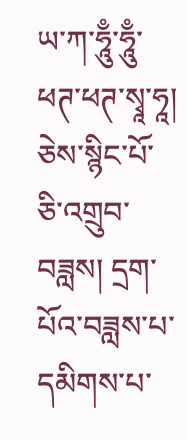ཡ་ཀ་ཧཱུྃ་ཧཱུྃ་ཕཊ་ཕཊ་སྭཱ་ཧཱ། ཅེས་སྙིང་པོ་ཅི་འགྲུབ་བཟླས། དྲག་པོའ་བཟླས་པ་དམིགས་པ་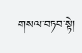གསལ་བཏབ་སྟེ།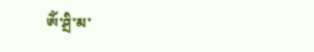ༀ་ཤྲི་མ་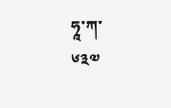ཧཱ་ཀ་
༦༣༧